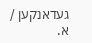געדאנקען / א.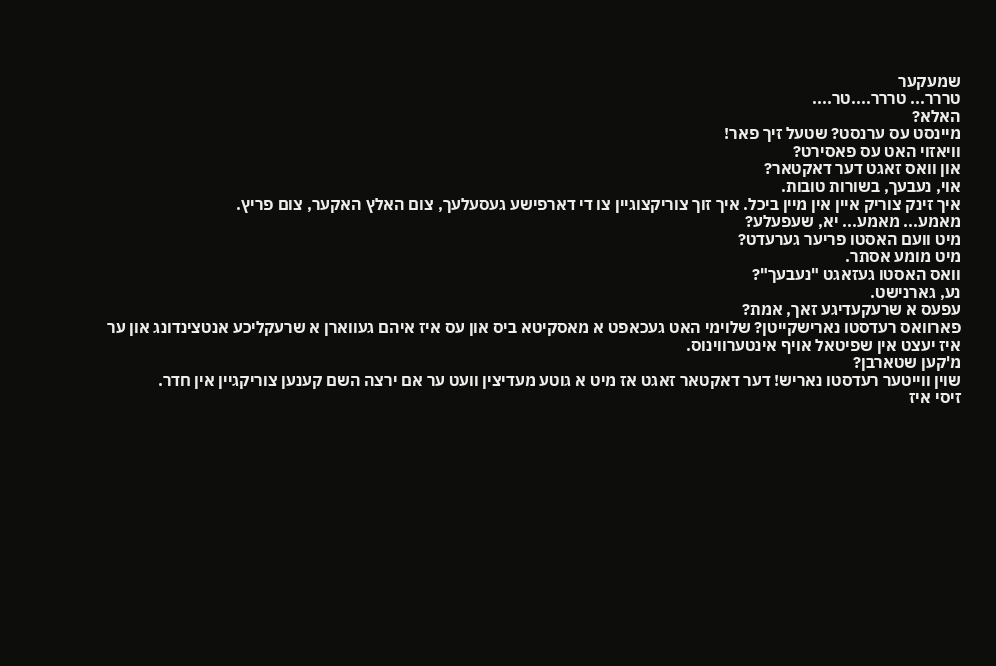שמעקער
טררר... טררר....טר....
האלא?
מיינסט עס ערנסט? שטעל זיך פאר!
וויאזוי האט עס פאסירט?
און וואס זאגט דער דאקטאר?
אוי, נעבעך, בשורות טובות.
איך זינק צוריק איין אין מיין ביכל. איך זוך צוריקצוגיין צו די דארפישע געסעלעך, צום האלץ האקער, צום פריץ.
מאמע... מאמע... יא, שעפעלע?
מיט וועם האסטו פריער גערעדט?
מיט מומע אסתר.
וואס האסטו געזאגט "נעבעך"?
נע, גארנישט.
עפעס א שרעקעדיגע זאך, אמת?
פארוואס רעדסטו נארישקייטן? שלוימי האט געכאפט א מאסקיטא ביס און עס איז איהם געווארן א שרעקליכע אנטצינדונג און ער איז יעצט אין שפיטאל אויף אינטערווינוס.
מ'קען שטארבן?
שוין ווייטער רעדסטו נאריש! דער דאקטאר זאגט אז מיט א גוטע מעדיצין וועט ער אם ירצה השם קענען צוריקגיין אין חדר.
זיסי איז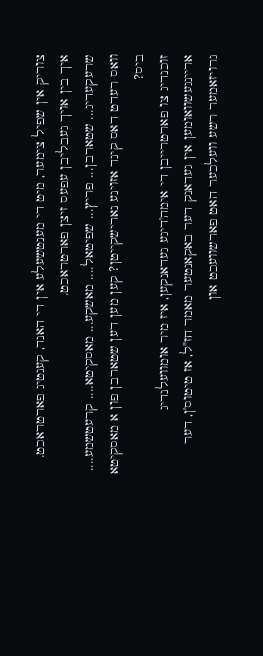צוריק אין שפיל צימער, מיט די מענטשעלע אין די האנד, קענטיג פארטראכט.
איך בין אויך געבליבן עפעס זיצן פארטראכט.
שרעקעדיג... שטארבן... פריץ... שפיטאל.... מאשקע... מאסקיטא.... קרעטשמע....
וואס רעדט דאס קינד אזוינע נארישקייטן? קען מען דען שטארבן פון א מאסקיטא ביס?
זוכנדיג צו פארטרייבן די אימה'דיגע געדאנקען, איז מיר אומוועלנדיג אריינגעשוואומען אין געדאנק דער באקאנטער מאמר חז"ל, אז טיטוס'ן, דער גרויזאמער רשע וועלכער האט פארשוועכט און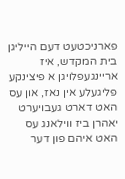פארניכטעט דעם הייליגן בית המקדש, איז אריינגעפלויגן א פיצינקע פליגעלע אין נאז, און עס האט דארט געבויערט יאהרן ביז ווילאנג עס האט איהם פון דער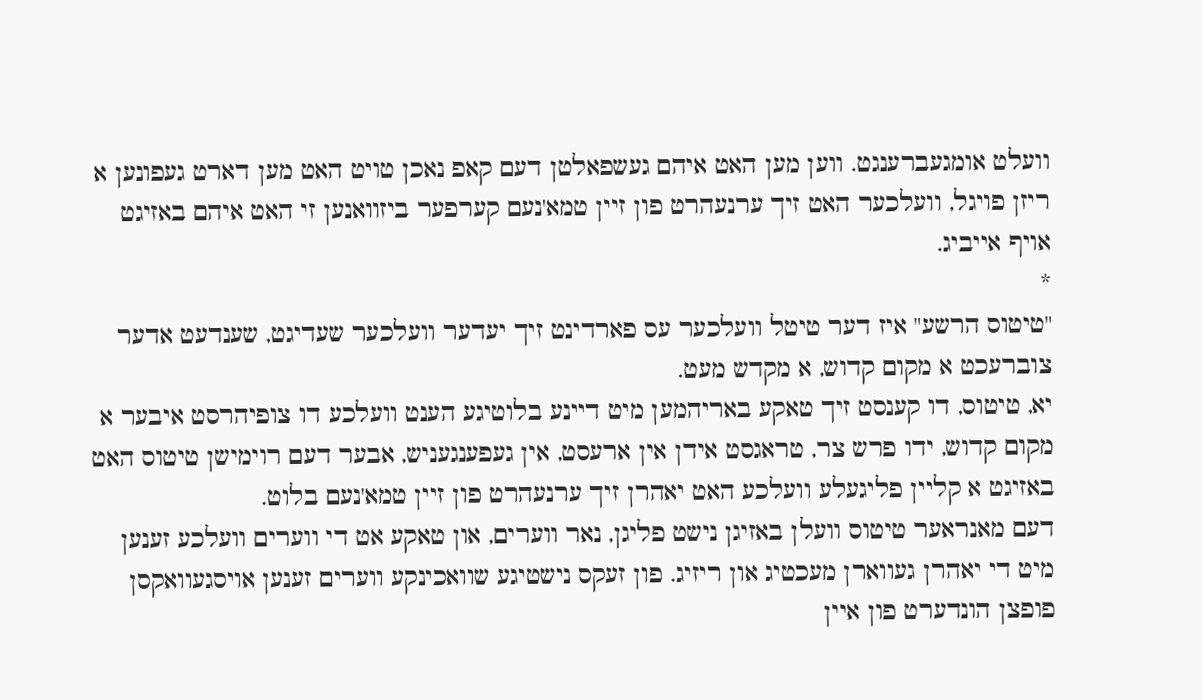וועלט אומגעברענגט. ווען מען האט איהם געשפאלטן דעם קאפ נאכן טויט האט מען דארט געפונען א ריזן פויגל, וועלכער האט זיך ערנעהרט פון זיין טמא'נעם קערפער ביזוואנען זי האט איהם באזיגט אויף אייביג.
*
"טיטוס הרשע" איז דער טיטל וועלכער עס פארדינט זיך יעדער וועלכער שעדיגט, שענדעט אדער צוברעכט א מקום קדוש, א מקדש מעט.
יא, טיטוס, דו קענסט זיך טאקע באריהמען מיט דיינע בלוטיגע הענט וועלכע דו צופיהרסט איבער א מקום קדוש, ידו פרש צר, טראגסט אידן אין ארעסט, אין געפענגעניש, אבער דעם רוימישן טיטוס האט באזיגט א קליין פליגעלע וועלכע האט יאהרן זיך ערנעהרט פון זיין טמא'נעם בלוט.
דעם מאנראער טיטוס וועלן באזיגן נישט פליגן, נאר ווערים, און טאקע אט די ווערים וועלכע זענען מיט די יאהרן געווארן מעכטיג און ריזיג. פון זעקס נישטיגע שוואכינקע ווערים זענען אויסגעוואקסן פופצן הונדערט פון איין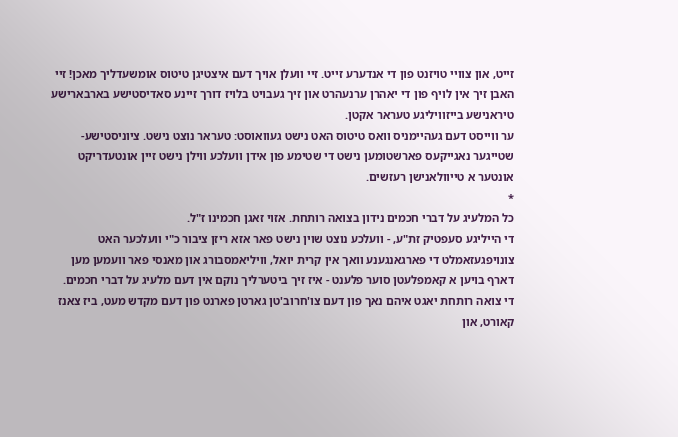זייט, און צוויי טויזנט פון די אנדערע זייט. זיי וועלן אויך דעם איצטיגן טיטוס אומשעדליך מאכן! זיי האבן זיך אין לויף פון די יאהרן ערנעהרט און זיך געבויט בלויז דורך זיינע סאדיסטישע בארבארישע טיראנישע בייזוויליגע טעראר אקטן.
ער ווייסט דעם געהיימניס וואס טיטוס האט נישט געוואוסט: טעראר נוצט נישט. ציוניסטישע-שטייגער נאגייקעס פארשטומען נישט די שטימע פון אידן וועלכע ווילן נישט זיין אונטעדריקט אונטער א טייוולאנישן רעזשים.
*
כל המלעיג על דברי חכמים נידון בצואה רותחת. אזוי זאגן חכמינו ז"ל.
די הייליגע סעפטיק זת"ע, - וועלכע נוצט שוין נישט פאר אזא ריזן ציבור כ"י וועלכער האט צונויפגעזאמלט די פארגאנגענע וואך אין קרית יואל, וויליאמסבורג און מאנסי פאר וועמען מען דארף בויען א קאמפלעטן סוער פלענט - איז זיך ביטערליך נוקם אין דעם מלעיג על דברי חכמים.
די צואה רותחת יאגט איהם נאך פון דעם צו'חרוב'טן גארטן פארנט פון דעם מקדש מעט, ביז צאנז קאורט, און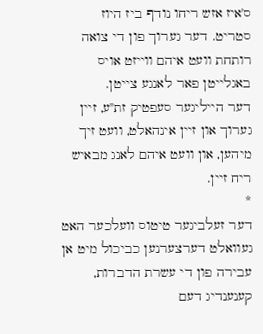ס'איז אזש ריחו נודף ביז היוז סטריט. דער גערוך פון די צואה רותחת וועט איהם ווייזט אויס באגלייטן פאר לאנגע צייטן.
דער הייליגער סעפטיק זת"ע, זיין גערוך און זיין אינהאלט, וועט זיך מיהען, און וועט איהם לאנג מבאיש ריח זיין.
*
דער זעלביגער טיטוס וועלכער האט געוואלט דערצערנען כביכול מיט אן עבירה פון די עשרת הדברות, קענענדיג דעם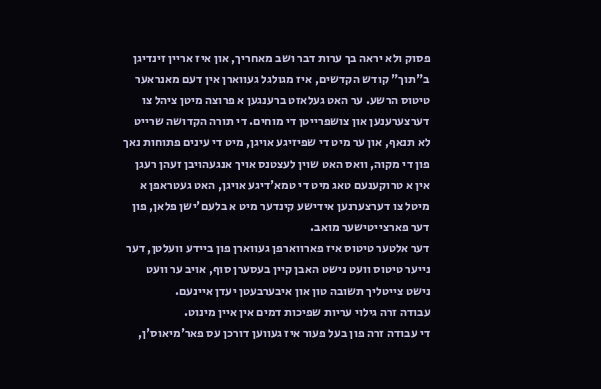פסוק ולא יראה בך ערות דבר ושב מאחריך, און איז אריין זינדיגן ב"תוך" קודש הקדשים, איז מגולגל געווארן אין דעם מאנראער טיטוס הרשע. ער האט געלאזט ברענגען א פרוצה מיטן ציהל צו דערצערענען און צושפרייטן די מוחים. די תורה הקדושה שרייט לא תנאף, און ער מיט די שפיזיגע אויגן, מיט די עינים פתוחות נאך פון די מקוה, וואס האט שוין לעצטנס אויך אנגעהויבן זעהן רעגן אין א טרוקענעם טאג מיט די טמא'דיגע אויגן, האט געטראפן א מיטל צו דערצערנען אידישע קינדער מיט א בלעם'ישן פלאן, פון דער פארצייטישער מואב.
דער אלטער טיטוס איז פארווארפן געווארן פון ביידע וועלטן, דער נייער טיטוס וועט נישט האבן קיין בעסערן סוף, אויב ער וועט נישט צייטליך תשובה טון און איבערבעטן יעדן איינעם.
עבודה זרה גילוי עריות שפיכות דמים אין איין מינוט.
די עבודה זרה פון בעל פעור איז געווען דורכן עס פאר'מיאוס'ן,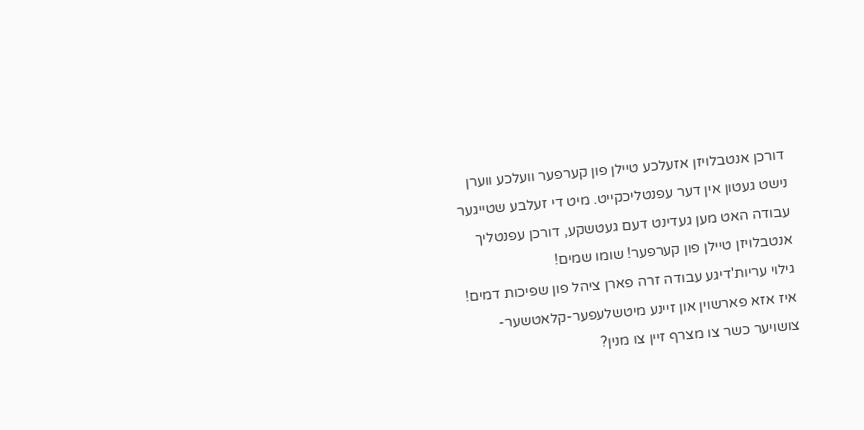דורכן אנטבלויזן אזעלכע טיילן פון קערפער וועלכע ווערן נישט געטון אין דער עפנטליכקייט. מיט די זעלבע שטייגער עבודה האט מען געדינט דעם געטשקע, דורכן עפנטליך אנטבלויזן טיילן פון קערפער! שומו שמים!
גילוי עריות'דיגע עבודה זרה פארן ציהל פון שפיכות דמים!
איז אזא פארשוין און זיינע מיטשלעפער-קלאטשער-צושויער כשר צו מצרף זיין צו מנין?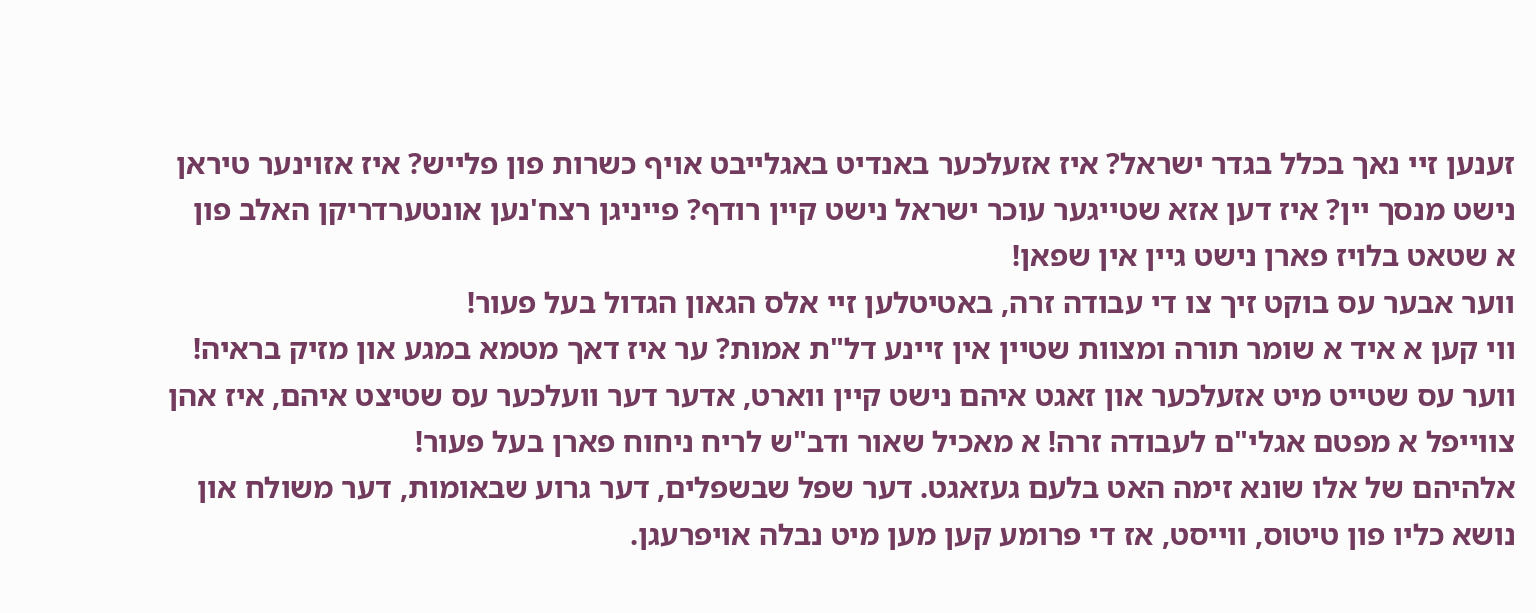זענען זיי נאך בכלל בגדר ישראל? איז אזעלכער באנדיט באגלייבט אויף כשרות פון פלייש? איז אזוינער טיראן נישט מנסך יין? איז דען אזא שטייגער עוכר ישראל נישט קיין רודף? פייניגן רצח'נען אונטערדריקן האלב פון א שטאט בלויז פארן נישט גיין אין שפאן!
ווער אבער עס בוקט זיך צו די עבודה זרה, באטיטלען זיי אלס הגאון הגדול בעל פעור!
ווי קען א איד א שומר תורה ומצוות שטיין אין זיינע דל"ת אמות? ער איז דאך מטמא במגע און מזיק בראיה!
ווער עס שטייט מיט אזעלכער און זאגט איהם נישט קיין ווארט, אדער דער וועלכער עס שטיצט איהם, איז אהן צווייפל א מפטם אגלי"ם לעבודה זרה! א מאכיל שאור ודב"ש לריח ניחוח פארן בעל פעור!
אלהיהם של אלו שונא זימה האט בלעם געזאגט. דער שפל שבשפלים, דער גרוע שבאומות, דער משולח און נושא כליו פון טיטוס, ווייסט, אז די פרומע קען מען מיט נבלה אויפרעגן.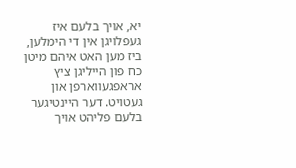יא, אויך בלעם איז געפלויגן אין די הימלען, ביז מען האט איהם מיטן כח פון הייליגן ציץ אראפגעווארפן און געטויט. דער היינטיגער בלעם פליהט אויך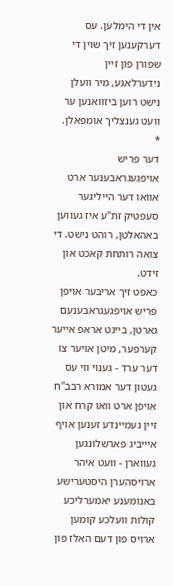אין די הימלען. עס דערקענען זיך שוין די שפורן פון זיין נידערלאגע, מיר וועלן נישט רוען ביזוואנען ער וועט גענצליך אומפאלן.
*
דער פריש אויפגעגראבענער ארט אוואו דער הייליגער סעפטיק זת"ע איז געווען באהאלטן, רוהט נישט. די צואה רותחת קאכט און זידט.
כאפט זיך אריבער אויפן פריש אויפגעגראבענעם גארטן, בייגט אראפ אייער קערפער, מיטן אויער צו דער ערד - גענוי ווי עס געטון דער אמורא רבב"ח אויפן ארט וואו קרח און זיין געמיינדע זענען אויף איייביג פארשלונגען געווארן - וועט איהר ארויסהערן היסטערישע באנומענע יאמערליכע קולות וועלכע קומען ארויס פון דעם האלז פון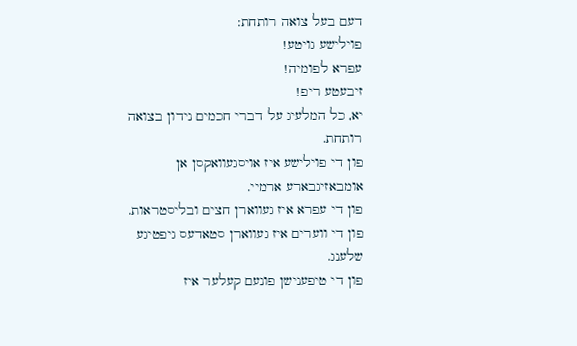דעם בעל צואה רותחת:
פוילישע גויטע!
עפרא לפומיה!
זיבעטע ריפ!
יא, כל המלעיג על דברי חכמים נידון בצואה רותחת.
פון די פוילישע איז אויסגעוואקסן אן אומבאזיגבארע ארמיי.
פון די עפרא איז געווארן חצים ובליסטראות.
פון די ווערים איז געווארן סטאדעס גיפטיגע שלענג.
פון די טיפענישן פונעם קעלער איז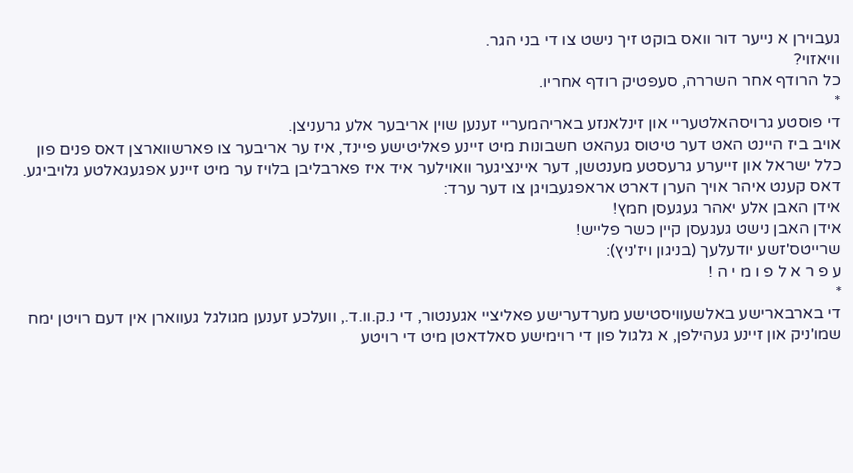געבוירן א נייער דור וואס בוקט זיך נישט צו די בני הגר.
וויאזוי?
כל הרודף אחר השררה, סעפטיק רודף אחריו.
*
די פוסטע גרויסהאלטעריי און זינלאנזע באריהמעריי זענען שוין אריבער אלע גרעניצן.
אויב ביז היינט האט דער טיטוס געהאט חשבונות מיט זיינע פאליטישע פיינד, איז ער אריבער צו פארשווארצן דאס פנים פון כלל ישראל און זייערע גרעסטע מענטשן, דער איינציגער וואוילער איד איז פארבליבן בלויז ער מיט זיינע אפגעגאלטע גלויביגע.
דאס קענט איהר אויך הערן דארט אראפגעבויגן צו דער ערד:
אידן האבן אלע יאהר געגעסן חמץ!
אידן האבן נישט געגעסן קיין כשר פלייש!
שרייטס'זשע יודעלעך (בניגון ויז'ניץ):
ע פ ר א ל פ ו מ י ה !
*
די בארבארישע באלשעוויסטישע מערדערישע פאליציי אגענטור, די נ.ק.וו.ד., וועלכע זענען מגולגל געווארן אין דעם רויטן ימח שמו'ניק און זיינע געהילפן, א גלגול פון די רוימישע סאלדאטן מיט די רויטע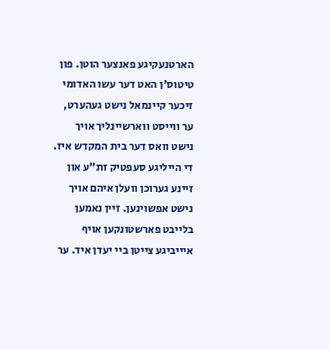הארטנעקיגע פאנצער הוטן. פון טיטוס'ן האט דער עשו האדומי זיכער קיינמאל נישט געהערט, ער ווייסט ווארשיינליך אויך נישט וואס דער בית המקדש איז.
די הייליגע סעפטיק זת"ע און זיינע גערוכן וועלן איהם אויך נישט אפשוינען. זיין נאמען בלייבט פארשטונקען אויף איייביגע צייטן ביי יעדן איד. ער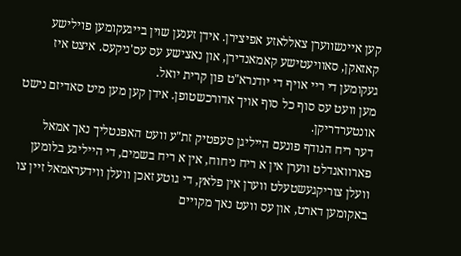קען איינשווערן צאללאזע אפיצירן. אידן זענען שוין בייגעקומען פוילישע קאזאקן, סאוויעטישע קאמאנדירן, און נאצישע עס עס'ניקעס. איצט איז געקומען די ריי אויף די יודנרא"ט פון קרית יואל.
מען וועט עס סוף כל סוף אויך אדורכשטופן. אידן קען מען מיט סאדיזם נישט אונטערדריקן.
דער ריח הנודף פונעם הייליגן סעפטיק זת"ע וועט האפנטליך נאך אמאל פארוואנדלט ווערן אין א ריח ניחוח, אין א ריח בשמים, די הייליגע בלומען וועלן צוריקגעשטעלט ווערן אין פלאץ, די גוטע זאכן וועלן ווידעראמאל זיין צו באקומען דארט, און עס וועט נאך מקויים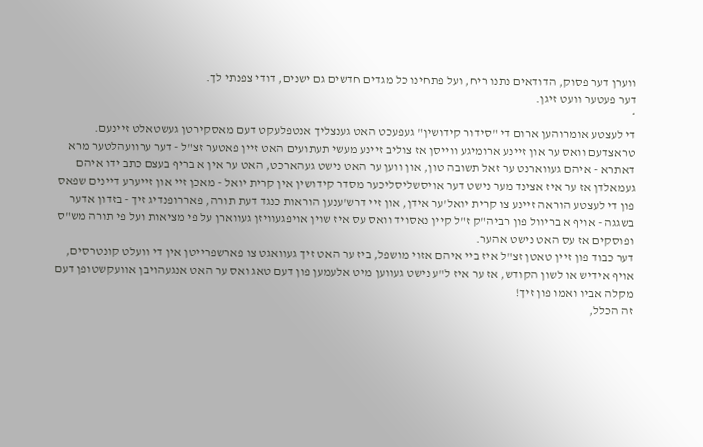ווערן דער פסוק, הדודאים נתנו ריח, ועל פתחינו כל מגדים חדשים גם ישנים, דודי צפנתי לך.
דער פעטער וועט זיגן.
*
די לעצטע אומרוהען ארום די "סידור קידושין" געפעכט האט גענצליך אנטפלעקט דעם מאסקירטן געשטאלט זיינעם.
טראצדעם וואס ער און זיינע ארומיגע ווייסן אז צוליב זיינע מעשי תעתועים האט זיין פאטער זצ"ל - דער ערוועהלטער מרא דאתרא - איהם געווארנט ער זאל תשובה טון, און ווען ער האט נישט געהארכט, האט ער אין א בריף בעצם כתב ידו איהם געמאלדן אז ער איז אצינד מער נישט דער אויסשליסליכער מסדר קידושין אין קרית יואל - מאכן זיי און זייערע דיינים שפאס פון די לעצטע הוראה זיינע צו קרית יואל'ער אידן, און זיי דרש'ענען הוראות כנגד דעת תורה, פאררופנדיג זיך - בזדון אדער בשגגה - אויף א בריוול פון רביה"ק ז"ל קיין נאסויד וואס עס איז שוין אויפגעוויזן געווארן על פי מציאות ועל פי תורה מש"ס ופוסקים אז עס האט נישט אהער.
דער כבוד פון זיין טאטן זצ"ל איז ביי איהם אזוי מושפל, ביז ער האט זיך געוואגט צו פארשפרייטן אין די וועלט קונטרסים, אויף אידיש או לשון הקודש, אז ער איז ל"ע נישט געווען מיט אלעמען פון דעם טאג ואס ער האט אנגעהויבן אוועקשטופן דעם מקלה אביו ואמו פון זיך!
זה הכלל,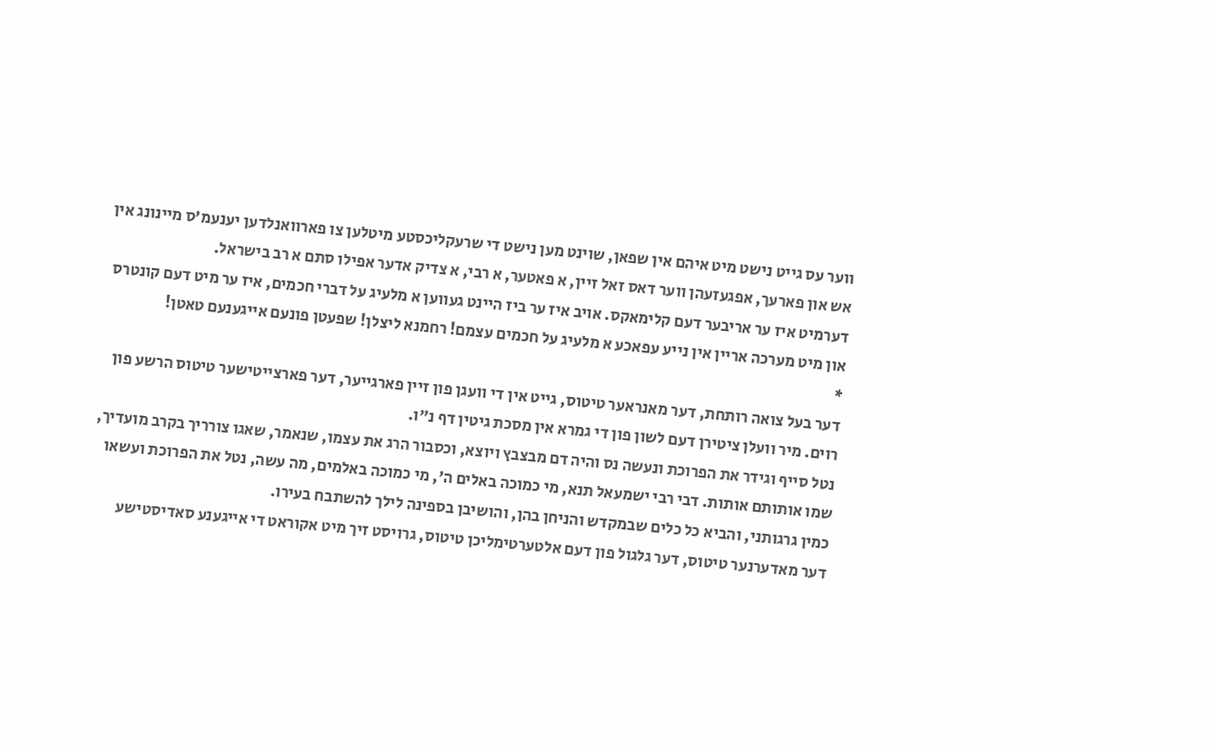ווער עס גייט נישט מיט איהם אין שפאן, שוינט מען נישט די שרעקליכסטע מיטלען צו פארוואנלדען יענעמ'ס מיינונג אין אש און פארעך, אפגעזעהן ווער דאס זאל זיין, א פאטער, א רבי, א צדיק אדער אפילו סתם א רב בישראל.
דערמיט איז ער אריבער דעם קלימאקס. אויב איז ער ביז היינט געווען א מלעיג על דברי חכמים, איז ער מיט דעם קונטרס און מיט מערכה אריין אין נייע עפאכע א מלעיג על חכמים עצמם! רחמנא ליצלן! שפעטן פונעם אייגענעם טאטן!
*
דער בעל צואה רותחת, דער מאנראער טיטוס, גייט אין די וועגן פון זיין פארגייער, דער פארצייטישער טיטוס הרשע פון רוים. מיר וועלן ציטירן דעם לשון פון די גמרא אין מסכת גיטין דף נ"ו.
נטל סייף וגידר את הפרוכת ונעשה נס והיה דם מבצבץ ויוצא, וכסבור הרג את עצמו, שנאמר, שאגו צורריך בקרב מועדיך, שמו אותותם אותות. דבי רבי ישמעאל תנא, מי כמוכה באלים ה', מי כמוכה באלמים, מה עשה, נטל את הפרוכת ועשאו כמין גרגותני, והביא כל כלים שבמקדש והניחן בהן, והושיבן בספינה לילך להשתבח בעירו.
דער מאדערנער טיטוס, דער גלגול פון דעם אלטערטימליכן טיטוס, גרויסט זיך מיט אקוראט די אייגענע סאדיסטישע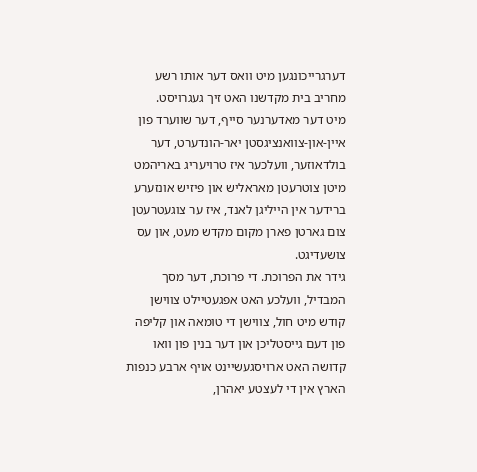דערגרייכונגען מיט וואס דער אותו רשע מחריב בית מקדשנו האט זיך געגרויסט.
מיט דער מאדערנער סייף, דער שווערד פון איין-און-צוואנציגסטן יאר-הונדערט, דער בולדאוזער, וועלכער איז טרויעריג באריהמט מיטן צוטרעטן מאראליש און פיזיש אונזערע ברידער אין הייליגן לאנד, איז ער צוגעטרעטן צום גארטן פארן מקום מקדש מעט, און עס צושעדיגט.
גידר את הפרוכת. די פרוכת, דער מסך המבדיל, וועלכע האט אפגעטיילט צווישן קודש מיט חול, צווישן די טומאה און קליפה פון דעם גייסטליכן און דער בנין פון וואו קדושה האט ארויסגעשיינט אויף ארבע כנפות הארץ אין די לעצטע יאהרן,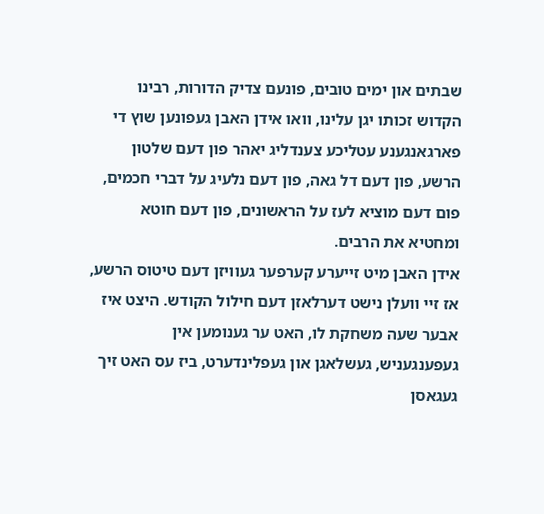שבתים און ימים טובים, פונעם צדיק הדורות, רבינו הקדוש זכותו יגן עלינו, וואו אידן האבן געפונען שוץ די פארגאנגענע עטליכע צענדליג יאהר פון דעם שלטון הרשע, פון דעם דל גאה, פון דעם נלעיג על דברי חכמים, פום דעם מוציא לעז על הראשונים, פון דעם חוטא ומחטיא את הרבים.
אידן האבן מיט זייערע קערפער געוויזן דעם טיטוס הרשע, אז זיי וועלן נישט דערלאזן דעם חילול הקודש. היצט איז אבער שעה משחקת לו, האט ער גענומען אין געפענגעניש, געשלאגן און געפלינדערט, ביז עס האט זיך געגאסן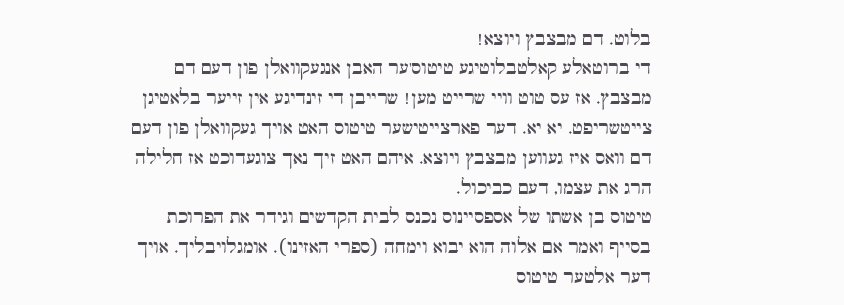בלוט. דם מבצבץ ויוצא!
די ברוטאלע קאלטבלוטיגע טיטוס'ער האבן אנגעקוואלן פון דעם דם מבצבץ. אז עס טוט וויי שרייט מען! שרייבן די זינדיגע אין זייער בלאטיגן צייטשריפט. יא יא. דער פארצייטישער טיטוס האט אויך געקוואלן פון דעם דם וואס איז געווען מבצבץ ויוצא. איהם האט זיך נאך צוגעדוכט אז חלילה הרג את עצמו, דעם כביכול.
טיטוס בן אשתו של אספסיינוס נכנס לבית הקדשים וגידר את הפרוכת בסייף ואמר אם אלוה הוא יבוא וימחה (ספרי האזינו). אומגלויבליך. אויך דער אלטער טיטוס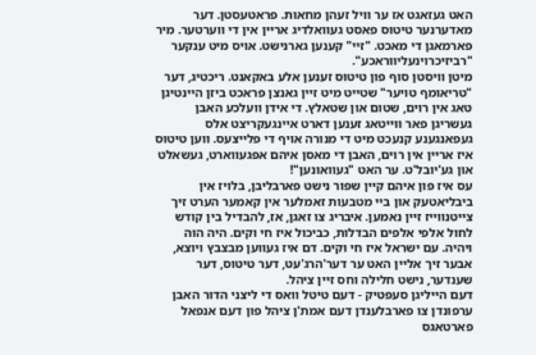האט געזאגט אז ער וויל זעהן מחאות. פראטעסטן. דער מאדערנער טיטוס פאסט געוואלדיג אריין אין די ווערטער. מיר פארמאגן די מאכט. "זיי" קענען גארנישט. אויס מיט ענקער "רביזיכרוינעליווראכע".
מיטן וויסטן סוף פון טיטוס זענען אלע באקאנט. ריכטיג, דער "טריאומף טויער" שטייט מיט זיין גאנצן פראכט ביזן היינטיגן טאג אין רוים, שטום און שטאלץ. די אידן וועלכע האבן געשריגן פאר ווייטאג זענען דארט איינגעקריצט אלס געפאנגענע קנעכט מיט די מנורה אויף די פלייצעס. ווען טיטוס איז אריין אין רוים, האבן די מאסן איהם אפגעווארט, געשאלט און גע'יובל'ט. ער האט "געוואונען"!
עס איז פון איהם קיין שפור נישט פארבליבן, בלויז אין ביבליאטעק און ביי מטבעות זאמלער אין קאמער הערט זיך צייטנווייז זיין נאמען. איבריג צו זאגן, אז, להבדיל בין קודש לחול אלפי אלפים הבדלות, כביכול איז חי וקים. היה הוה ויהיה. עם ישראל איז חי וקים. דם איז געווען מבצבץ ויוצא, אבער זיך אליין האט ער דער'הרג'עט, דער טיטוס, דער שענדער, נישט חלילה וחס זיין ציהל.
דעם הייליגן סעפטיק - דעם טיטל וואס די ליצני הדור האבן ערפונדן צו פארבלענדן דעם אמת'ן ציהל פון דעם אנפאל פארטאגס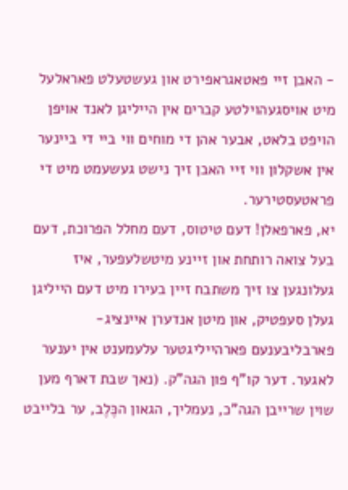- האבן זיי פאטאגראפירט און געשטעלט פאראלעל מיט אויסגעהוילטע קברים אין הייליגן לאנד אויפן הויפט בלאט, אבער אהן די מוחים ווי ביי די ביינער אין אשקלון ווי זיי האבן זיך נישט געשעמט מיט די פראטעסטירער.
יא, פארפאלן! דעם טיטוס, דעם מחלל הפרוכת, דעם בעל צואה רותחת און זיינע מיטשלעפער, איז געלונגען צו זיך משתבח זיין בעירו מיט דעם הייליגן געלן סעפטיק, און מיטן אנדערן איינציג-פארבליבענעם פארהייליגטער עלעמענט אין יענער לאגער. דער קו"ף פון הגה"ק. (נאך שבת דארף מען שוין שרייבן הגה"כ, נעמליך, הגאון הכֶּלֶב, ער בלייבט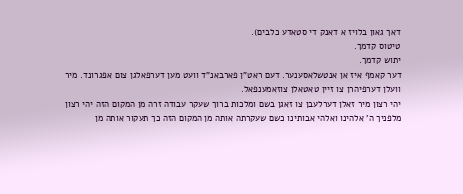דאך גאון בלויז א דאנק די סטאדע כלבים).
טיטוס קדמך.
יתוש קדמך.
דער קאמף איז אן אנטשלאסענער. דעם ראט"ן פארבאנ"ד וועט מען דערפאלגן צום אפגרונד. מיר וועלן דערפיהרן צו זיין טאטאלן צוזאמענפאל.
יהי רצון מיר זאלן דערלעבן צו זאגן בשם ומלכות ברוך שעקר עבודה זרה מן המקום הזה יהי רצון מלפניך ה' אלהינו ואלהי אבותינו כשם שעקרתה אותה מן המקום הזה כך תעקור אותה מן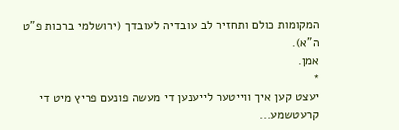המקומות כולם ותחזיר לב עובדיה לעובדך (ירושלמי ברכות פ"ט ה"א).
אמן.
*
יעצט קען איך ווייטער לייענען די מעשה פונעם פריץ מיט די קרעטשמע...